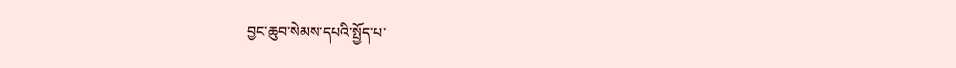བྱང་ཆུབ་སེམས་དཔའི་སྤྱོད་པ་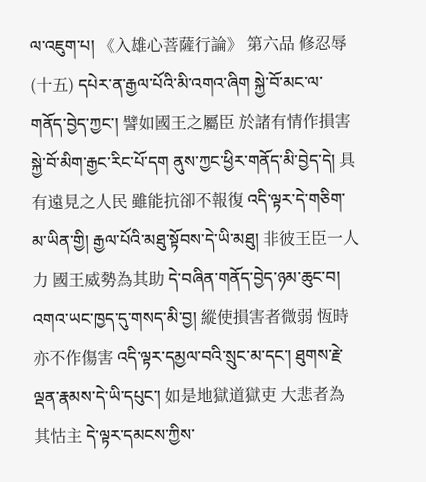ལ་འཇུག་པ། 《入雄心菩薩行論》 第六品 修忍辱(十五) དཔེར་ན་རྒྱལ་པོའི་མི་འགའ་ཞིག སྐྱེ་བོ་མང་ལ་གནོད་བྱེད་ཀྱང་། 譬如國王之屬臣 於諸有情作損害 སྐྱེ་བོ་མིག་རྒྱང་རིང་པོ་དག ནུས་ཀྱང་ཕྱིར་གནོད་མི་བྱེད་དེ། 具有遠見之人民 雖能抗卻不報復 འདི་ལྟར་དེ་གཅིག་མ་ཡིན་གྱི། རྒྱལ་པོའི་མཐུ་སྟོབས་དེ་ཡི་མཐུ། 非彼王臣一人力 國王威勢為其助 དེ་བཞིན་གནོད་བྱེད་ཉམ་ཆུང་བ། འགའ་ཡང་ཁྱད་དུ་གསད་མི་བྱ། 縱使損害者微弱 恆時亦不作傷害 འདི་ལྟར་དམྱལ་བའི་སྲུང་མ་དང་། ཐུགས་རྗེ་ལྡན་རྣམས་དེ་ཡི་དཔུང་། 如是地獄道獄吏 大悲者為其怙主 དེ་ལྟར་དམངས་ཀྱིས་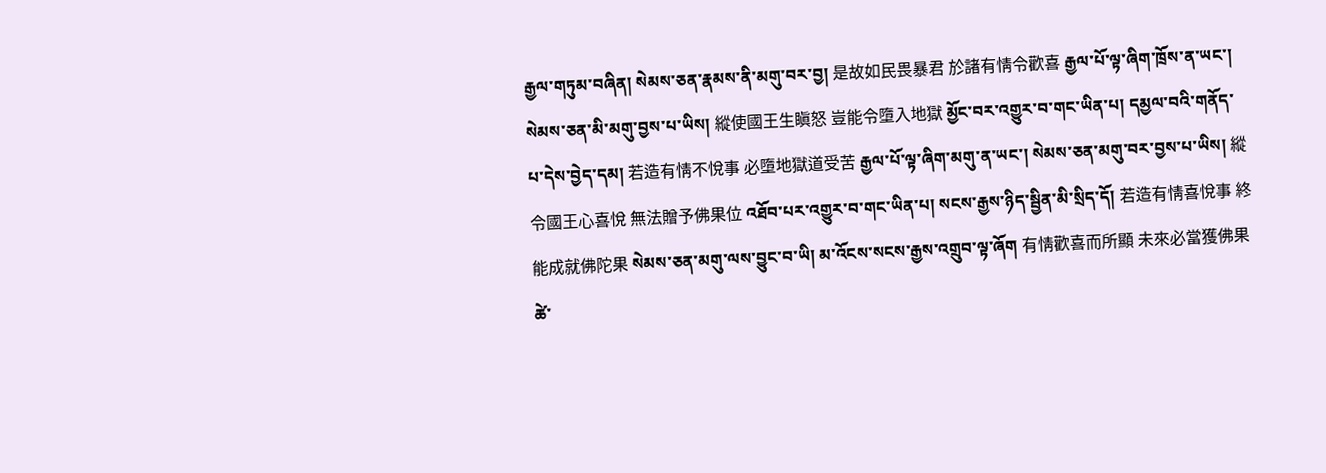རྒྱལ་གཏུམ་བཞིན། སེམས་ཅན་རྣམས་ནི་མགུ་བར་བྱ། 是故如民畏暴君 於諸有情令歡喜 རྒྱལ་པོ་ལྟ་ཞིག་ཁྲོས་ན་ཡང་། སེམས་ཅན་མི་མགུ་བྱས་པ་ཡིས། 縱使國王生瞋怒 豈能令墮入地獄 མྱོང་བར་འགྱུར་བ་གང་ཡིན་པ། དམྱལ་བའི་གནོད་པ་དེས་བྱེད་དམ། 若造有情不悅事 必墮地獄道受苦 རྒྱལ་པོ་ལྟ་ཞིག་མགུ་ན་ཡང་། སེམས་ཅན་མགུ་བར་བྱས་པ་ཡིས། 縱令國王心喜悅 無法贈予佛果位 འཐོབ་པར་འགྱུར་བ་གང་ཡིན་པ། སངས་རྒྱས་ཉིད་སྦྱིན་མི་སྲིད་དོ། 若造有情喜悅事 終能成就佛陀果 སེམས་ཅན་མགུ་ལས་བྱུང་བ་ཡི། མ་འོངས་སངས་རྒྱས་འགྲུབ་ལྟ་ཞོག 有情歡喜而所顯 未來必當獲佛果 ཚེ་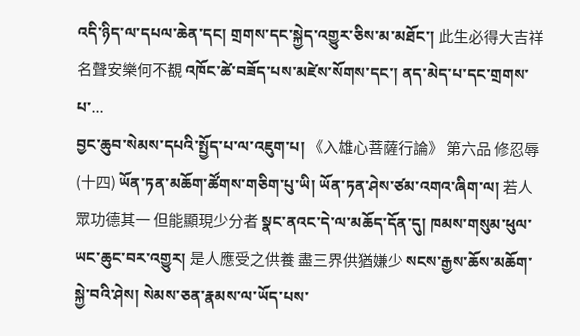འདི་ཉིད་ལ་དཔལ་ཆེན་དང། གྲགས་དང་སྐྱེད་འགྱུར་ཅིས་མ་མཐོང་། 此生必得大吉祥 名聲安樂何不覩 འཁོང་ཚེ་བཟོད་པས་མཛེས་སོགས་དང་། ནད་མེད་པ་དང་གྲགས་པ་...
བྱང་ཆུབ་སེམས་དཔའི་སྤྱོད་པ་ལ་འཇུག་པ། 《入雄心菩薩行論》 第六品 修忍辱(十四) ཡོན་ཏན་མཆོག་ཚོགས་གཅིག་པུ་ཡི། ཡོན་ཏན་ཤེས་ཙམ་འགའ་ཞིག་ལ། 若人眾功德其一 但能顯現少分者 སྣང་ནའང་དེ་ལ་མཆོད་དོན་དུ། ཁམས་གསུམ་ཕུལ་ཡང་ཆུང་བར་འགྱུར། 是人應受之供養 盡三界供猶嫌少 སངས་རྒྱས་ཆོས་མཆོག་སྐྱེ་བའི་ཤེས། སེམས་ཅན་རྣམས་ལ་ཡོད་པས་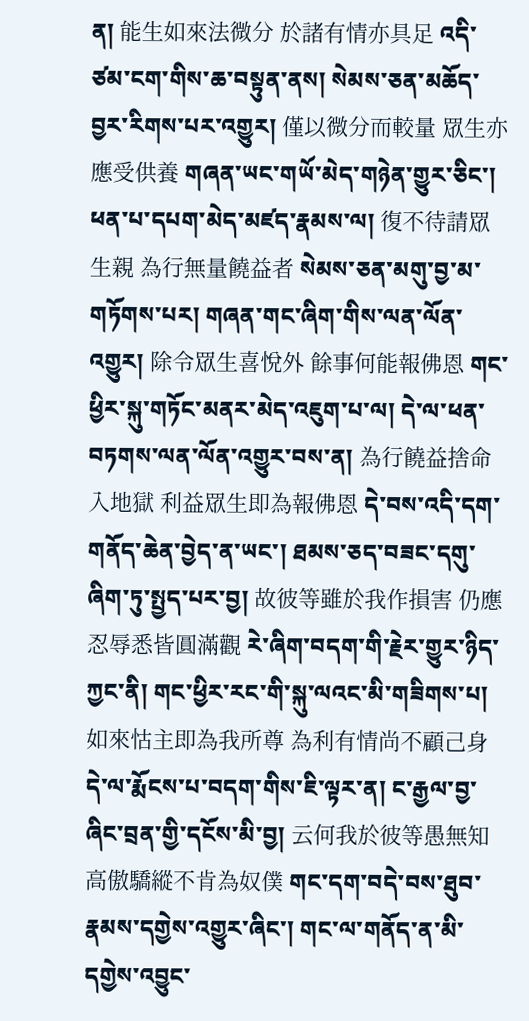ན། 能生如來法微分 於諸有情亦具足 འདི་ཙམ་ངག་གིས་ཆ་བསྟུན་ནས། སེམས་ཅན་མཆོད་བྱར་རིགས་པར་འགྱུར། 僅以微分而較量 眾生亦應受供養 གཞན་ཡང་གཡོ་མེད་གཉེན་གྱུར་ཅིང་། ཕན་པ་དཔག་མེད་མཛད་རྣམས་ལ། 復不待請眾生親 為行無量饒益者 སེམས་ཅན་མགུ་བྱ་མ་གཏོགས་པར། གཞན་གང་ཞིག་གིས་ལན་ལོན་འགྱུར། 除令眾生喜悅外 餘事何能報佛恩 གང་ཕྱིར་སྐུ་གཏོང་མནར་མེད་འཇུག་པ་ལ། དེ་ལ་ཕན་བཏགས་ལན་ལོན་འགྱུར་བས་ན། 為行饒益捨命入地獄 利益眾生即為報佛恩 དེ་བས་འདི་དག་གནོད་ཆེན་བྱེད་ན་ཡང་། ཐམས་ཅད་བཟང་དགུ་ཞིག་ཏུ་སྤྱད་པར་བྱ། 故彼等雖於我作損害 仍應忍辱悉皆圓滿觀 རེ་ཞིག་བདག་གི་རྗེར་གྱུར་ཉིད་ཀྱང་ནི། གང་ཕྱིར་རང་གི་སྐུ་ལའང་མི་གཟིགས་པ། 如來怙主即為我所尊 為利有情尚不顧己身 དེ་ལ་རྨོངས་པ་བདག་གིས་ཇི་ལྟར་ན། ང་རྒྱལ་བྱ་ཞིང་བྲན་གྱི་དངོས་མི་བྱ། 云何我於彼等愚無知 高傲驕縱不肯為奴僕 གང་དག་བདེ་བས་ཐུབ་རྣམས་དགྱེས་འགྱུར་ཞིང་། གང་ལ་གནོད་ན་མི་དགྱེས་འབྱུང་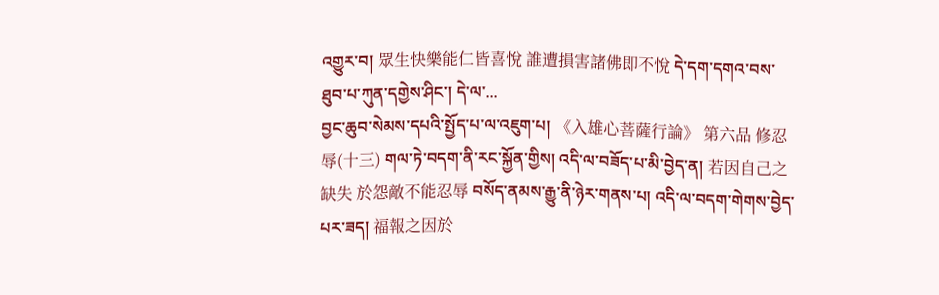འགྱུར་བ། 眾生快樂能仁皆喜悅 誰遭損害諸佛即不悅 དེ་དག་དགའ་བས་ཐུབ་པ་ཀུན་དགྱེས་ཤིང་། དེ་ལ་...
བྱང་ཆུབ་སེམས་དཔའི་སྤྱོད་པ་ལ་འཇུག་པ། 《入雄心菩薩行論》 第六品 修忍辱(十三) གལ་ཏེ་བདག་ནི་རང་སྐྱོན་གྱིས། འདི་ལ་བཟོད་པ་མི་བྱེད་ན། 若因自己之缺失 於怨敵不能忍辱 བསོད་ནམས་རྒྱུ་ནི་ཉེར་གནས་པ། འདི་ལ་བདག་གེགས་བྱེད་པར་ཟད། 福報之因於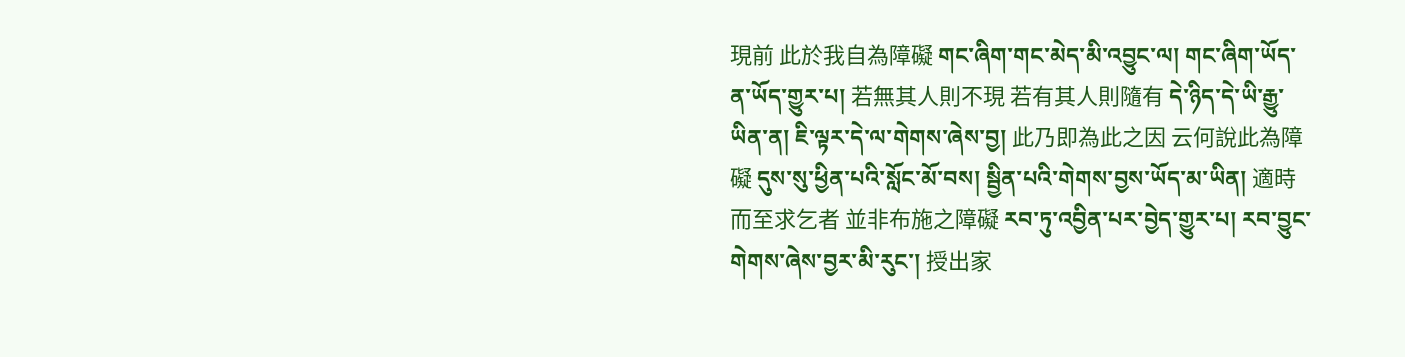現前 此於我自為障礙 གང་ཞིག་གང་མེད་མི་འབྱུང་ལ། གང་ཞིག་ཡོད་ན་ཡོད་གྱུར་པ། 若無其人則不現 若有其人則隨有 དེ་ཉིད་དེ་ཡི་རྒྱུ་ཡིན་ན། ཇི་ལྟར་དེ་ལ་གེགས་ཞེས་བྱ། 此乃即為此之因 云何說此為障礙 དུས་སུ་ཕྱིན་པའི་སློང་མོ་བས། སྦྱིན་པའི་གེགས་བྱས་ཡོད་མ་ཡིན། 適時而至求乞者 並非布施之障礙 རབ་ཏུ་འབྱིན་པར་བྱེད་གྱུར་པ། རབ་བྱུང་གེགས་ཞེས་བྱར་མི་རུང་། 授出家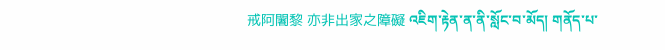戒阿闍黎 亦非出家之障礙 འཇིག་རྟེན་ན་ནི་སློང་བ་མོད། གནོད་པ་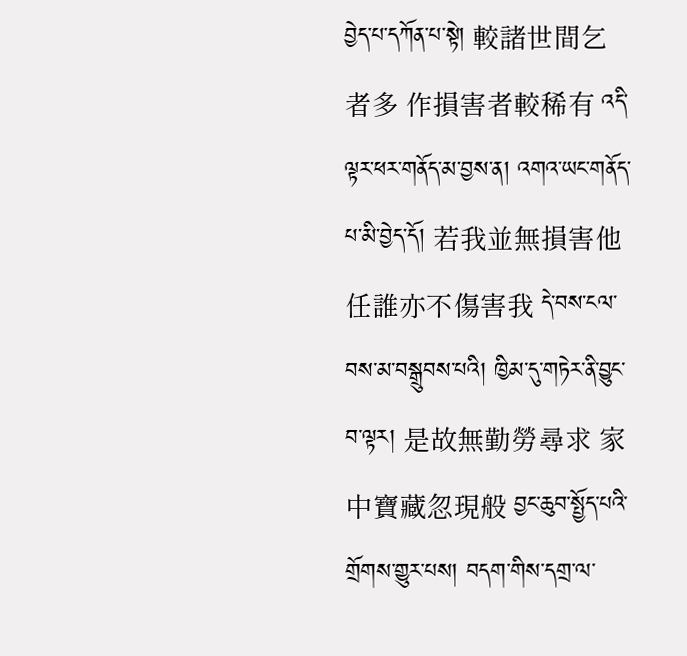བྱེད་པ་དཀོན་པ་སྟེ། 較諸世間乞者多 作損害者較稀有 འདི་ལྟར་ཕར་གནོད་མ་བྱས་ན། འགའ་ཡང་གནོད་པ་མི་བྱེད་དོ། 若我並無損害他 任誰亦不傷害我 དེ་བས་ངལ་བས་མ་བསྒྲུབས་པའི། ཁྱིམ་དུ་གཏེར་ནི་བྱུང་བ་ལྟར། 是故無勤勞尋求 家中寶藏忽現般 བྱང་ཆུབ་སྤྱོད་པའི་གྲོགས་གྱུར་པས། བདག་གིས་དགྲ་ལ་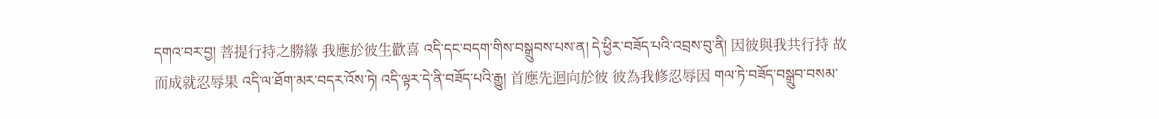དགའ་བར་བྱ། 菩提行持之勝緣 我應於彼生歡喜 འདི་དང་བདག་གིས་བསྒྲུབས་པས་ན། དེ་ཕྱིར་བཟོད་པའི་འབྲས་བུ་ནི། 因彼與我共行持 故而成就忍辱果 འདི་ལ་ཐོག་མར་བདར་འོས་ཏེ། འདི་ལྟར་དེ་ནི་བཟོད་པའི་རྒྱུ། 首應先迴向於彼 彼為我修忍辱因 གལ་ཏེ་བཟོད་བསྒྲུབ་བསམ་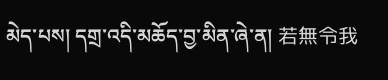མེད་པས། དགྲ་འདི་མཆོད་བྱ་མིན་ཞེ་ན། 若無令我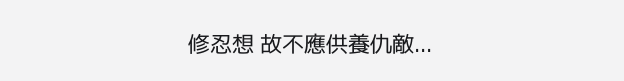修忍想 故不應供養仇敵...